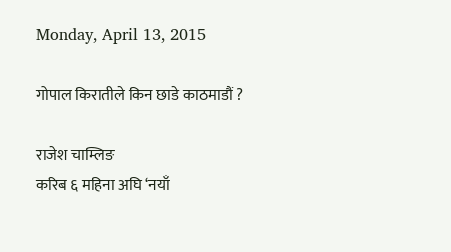Monday, April 13, 2015

गोपाल किरातीले किन छाडे काठमाडौं ?

राजेश चाम्लिङ
करिब ६ महिना अघि ‘नयाँ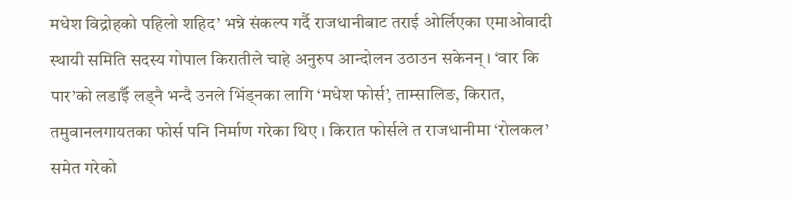मधेश विद्रोहको पहिलो शहिद’ भन्ने संकल्प गर्दै राजधानीबाट तराई ओर्लिएका एमाओवादी स्थायी समिति सदस्य गोपाल किरातीले चाहे अनुरुप आन्दोलन उठाउन सकेनन् । ‘वार कि पार’को लडाईँ लड्नै भन्दै उनले भिंड्नका लागि ‘मधेश फोर्स’, ताम्सालिङ, किरात, तमुवानलगायतका फोर्स पनि निर्माण गरेका थिए । किरात फोर्सले त राजधानीमा ‘रोलकल’ समेत गरेको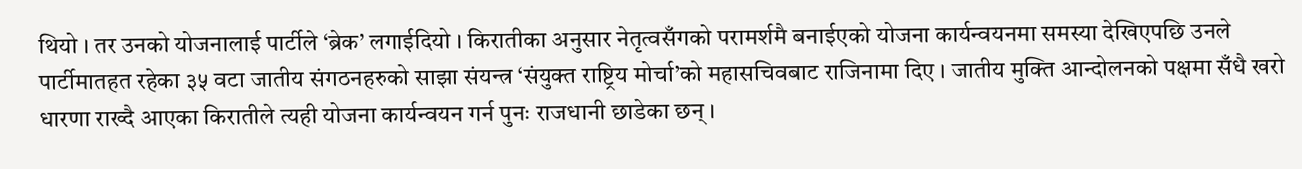थियो । तर उनको योजनालाई पार्टीले ‘ब्रेक’ लगाईदियो । किरातीका अनुसार नेतृत्वसँगको परामर्शमै बनाईएको योजना कार्यन्वयनमा समस्या देखिएपछि उनले पार्टीमातहत रहेका ३५ वटा जातीय संगठनहरुको साझा संयन्त्र ‘संयुक्त राष्ट्रिय मोर्चा’को महासचिवबाट राजिनामा दिए । जातीय मुक्ति आन्दोलनको पक्षमा सँधै खरो धारणा राख्दै आएका किरातीले त्यही योजना कार्यन्वयन गर्न पुनः राजधानी छाडेका छन् ।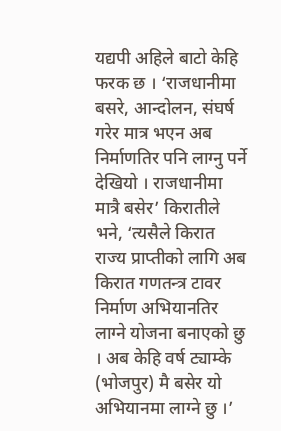यद्यपी अहिले बाटो केहि फरक छ । ‘राजधानीमा बसरे, आन्दोलन, संघर्ष गरेर मात्र भएन अब निर्माणतिर पनि लाग्नु पर्ने देखियो । राजधानीमा मात्रै बसेर’ किरातीले भने, ‘त्यसैले किरात राज्य प्राप्तीको लागि अब किरात गणतन्त्र टावर निर्माण अभियानतिर लाग्ने योजना बनाएको छु । अब केहि वर्ष ट्याम्के (भोजपुर) मै बसेर यो अभियानमा लाग्ने छु ।’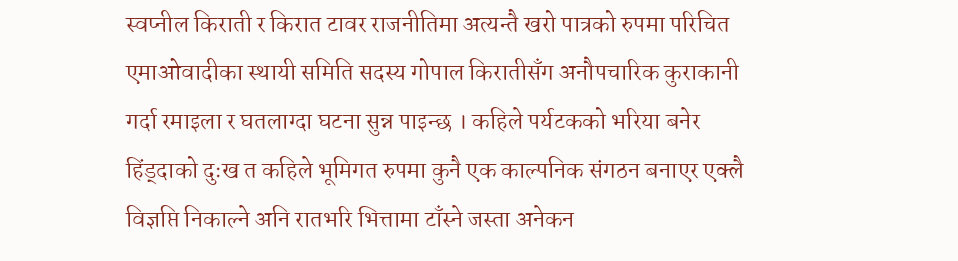स्वप्नील किराती र किरात टावर राजनीतिमा अत्यन्तै खरो पात्रको रुपमा परिचित एमाओवादीका स्थायी समिति सदस्य गोपाल किरातीसँग अनौपचारिक कुराकानी गर्दा रमाइला र घतलाग्दा घटना सुन्न पाइन्छ । कहिले पर्यटकको भरिया बनेर हिंड्दाको दुःख त कहिले भूमिगत रुपमा कुनै एक काल्पनिक संगठन बनाएर एक्लै विज्ञप्ति निकाल्ने अनि रातभरि भित्तामा टाँस्ने जस्ता अनेकन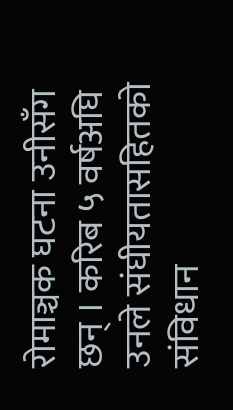रोमाञ्चक घटना उनीसँग छन् । करिब ५ वर्षअघि उनले संघीयतासहितको संविधान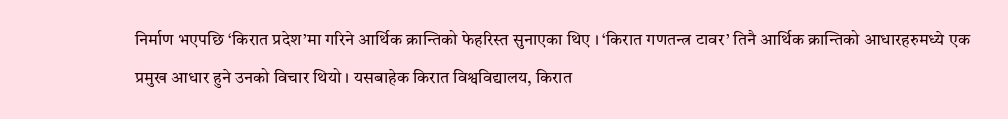निर्माण भएपछि ‘किरात प्रदेश’मा गरिने आर्थिक क्रान्तिको फेहरिस्त सुनाएका थिए । ‘किरात गणतन्त्र टावर’ तिनै आर्थिक क्रान्तिको आधारहरुमध्ये एक प्रमुख आधार हुने उनको विचार थियो । यसबाहेक किरात विश्वविद्यालय, किरात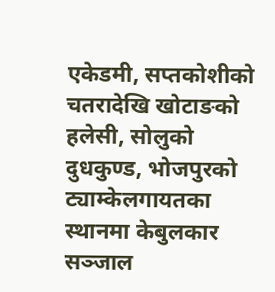एकेडमी, सप्तकोशीको चतरादेखि खोटाङको हलेसी, सोलुको दुधकुण्ड, भोजपुरको ट्याम्केलगायतका स्थानमा केबुलकार सञ्जाल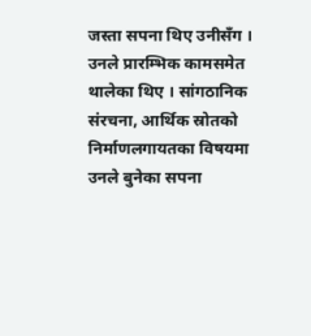जस्ता सपना थिए उनीसँग । उनले प्रारम्भिक कामसमेत थालेका थिए । सांगठानिक संरचना, आर्थिक स्रोतको निर्माणलगायतका विषयमा उनले बुनेका सपना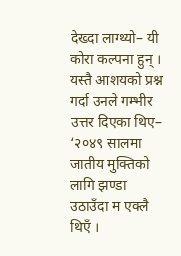देख्दा लाग्थ्यो– यी कोरा कल्पना हुन् । यस्तै आशयको प्रश्न गर्दा उनले गम्भीर उत्तर दिएका थिए– ‘२०४९ सालमा जातीय मुक्तिको लागि झण्डा उठाउँदा म एक्लै थिएँ ।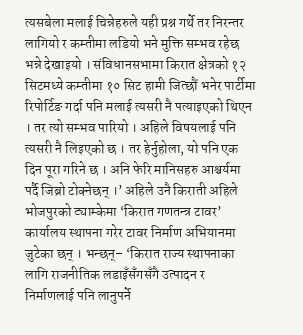त्यसबेला मलाई चिन्नेहरुले यही प्रश्न गर्थे तर निरन्तर लागियो र कम्तीमा लडियो भने मुक्ति सम्भव रहेछ भन्ने देखाइयो । संविधानसभामा किरात क्षेत्रको १२ सिटमध्ये कम्तीमा १० सिट हामी जित्छौं भनेर पार्टीमा रिपोर्टिङ गर्दा पनि मलाई त्यसरी नै पत्याइएको थिएन । तर त्यो सम्भव पारियो । अहिले विषयलाई पनि त्यसरी नै लिइएको छ । तर हेर्नुहोला, यो पनि एक दिन पूरा गरिने छ । अनि फेरि मानिसहरु आश्चर्यमा पर्दै जिब्रो टोक्नेछन् ।’ अहिले उनै किराती अहिले भोजपुरको ट्याम्केमा ‘किरात गणतन्त्र टावर’ कार्यालय स्थापना गरेर टावर निर्माण अभियानमा जुटेका छन् । भन्छन्– ‘किरात राज्य स्थापनाका लागि राजनीतिक लडाइँसँगसँगै उत्पादन र निर्माणलाई पनि लानुपर्ने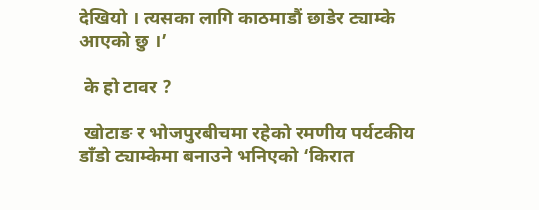देखियो । त्यसका लागि काठमाडौं छाडेर ट्याम्के आएको छु ।’

 के हो टावर ?

 खोटाङ र भोजपुरबीचमा रहेको रमणीय पर्यटकीय डाँडो ट्याम्केमा बनाउने भनिएको ‘किरात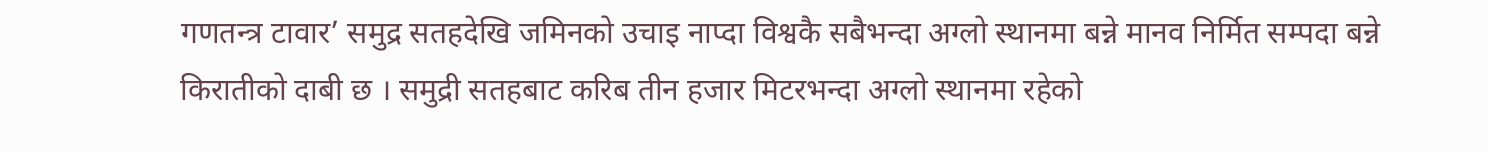गणतन्त्र टावार’ समुद्र सतहदेखि जमिनको उचाइ नाप्दा विश्वकै सबैभन्दा अग्लो स्थानमा बन्ने मानव निर्मित सम्पदा बन्ने किरातीको दाबी छ । समुद्री सतहबाट करिब तीन हजार मिटरभन्दा अग्लो स्थानमा रहेको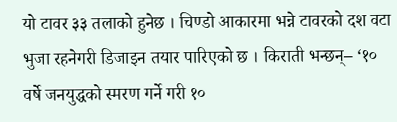यो टावर ३३ तलाको हुनेछ । चिण्डो आकारमा भन्ने टावरको दश वटा भुजा रहनेगरी डिजाइन तयार पारिएको छ । किराती भन्छन्– ‘१० वर्षे जनयुद्धको स्मरण गर्ने गरी १०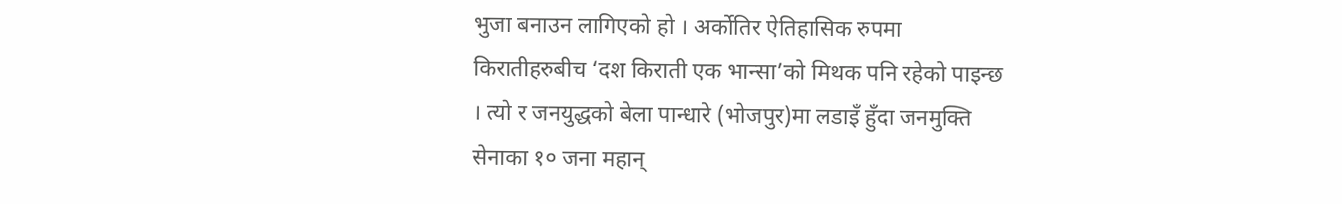भुजा बनाउन लागिएको हो । अर्कोतिर ऐतिहासिक रुपमा किरातीहरुबीच ‘दश किराती एक भान्सा’को मिथक पनि रहेको पाइन्छ । त्यो र जनयुद्धको बेला पान्धारे (भोजपुर)मा लडाइँ हुँदा जनमुक्ति सेनाका १० जना महान्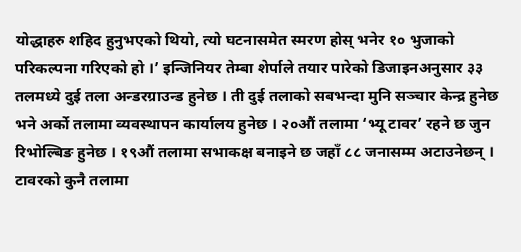योद्धाहरु शहिद हुनुभएको थियो, त्यो घटनासमेत स्मरण होस् भनेर १० भुजाको परिकल्पना गरिएको हो ।’ इन्जिनियर तेम्बा शेर्पाले तयार पारेको डिजाइनअनुसार ३३ तलमध्ये दुई तला अन्डरग्राउन्ड हुनेछ । ती दुई तलाको सबभन्दा मुनि सञ्चार केन्द्र हुनेछ भने अर्को तलामा व्यवस्थापन कार्यालय हुनेछ । २०औं तलामा ‘भ्यू टावर’ रहने छ जुन रिभोल्बिङ हुनेछ । १९औं तलामा सभाकक्ष बनाइने छ जहाँ ८८ जनासम्म अटाउनेछन् । टावरको कुनै तलामा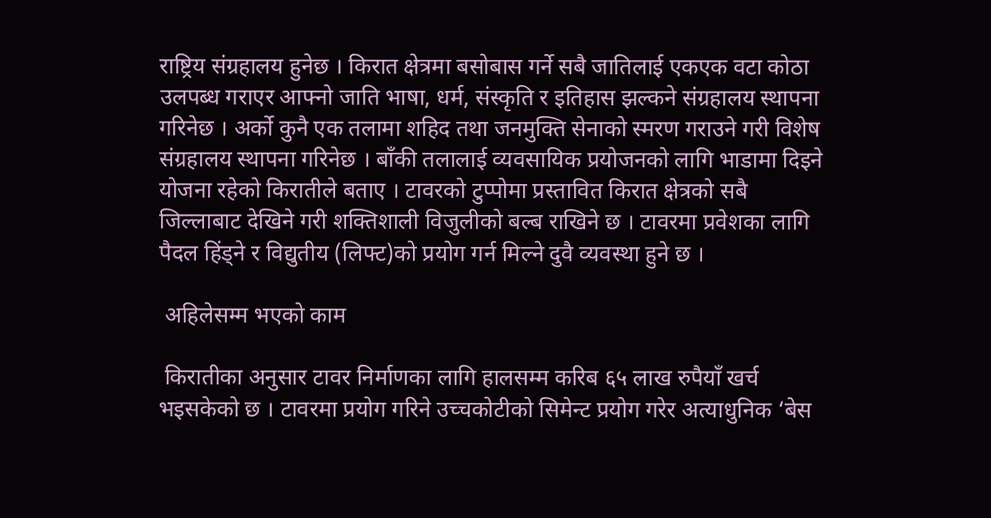राष्ट्रिय संग्रहालय हुनेछ । किरात क्षेत्रमा बसोबास गर्ने सबै जातिलाई एकएक वटा कोठा उलपब्ध गराएर आफ्नो जाति भाषा, धर्म, संस्कृति र इतिहास झल्कने संग्रहालय स्थापना गरिनेछ । अर्को कुनै एक तलामा शहिद तथा जनमुक्ति सेनाको स्मरण गराउने गरी विशेष संग्रहालय स्थापना गरिनेछ । बाँकी तलालाई व्यवसायिक प्रयोजनको लागि भाडामा दिइने योजना रहेको किरातीले बताए । टावरको टुप्पोमा प्रस्तावित किरात क्षेत्रको सबै जिल्लाबाट देखिने गरी शक्तिशाली विजुलीको बल्ब राखिने छ । टावरमा प्रवेशका लागि पैदल हिंड्ने र विद्युतीय (लिफ्ट)को प्रयोग गर्न मिल्ने दुवै व्यवस्था हुने छ ।

 अहिलेसम्म भएको काम

 किरातीका अनुसार टावर निर्माणका लागि हालसम्म करिब ६५ लाख रुपैयाँ खर्च भइसकेको छ । टावरमा प्रयोग गरिने उच्चकोटीको सिमेन्ट प्रयोग गरेर अत्याधुनिक ‘बेस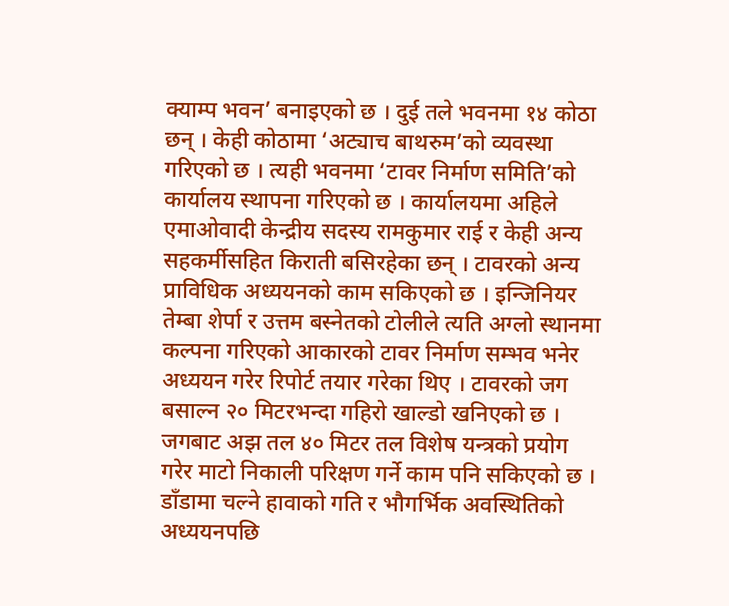क्याम्प भवन’ बनाइएको छ । दुई तले भवनमा १४ कोठा छन् । केही कोठामा ‘अट्याच बाथरुम’को व्यवस्था गरिएको छ । त्यही भवनमा ‘टावर निर्माण समिति’को कार्यालय स्थापना गरिएको छ । कार्यालयमा अहिले एमाओवादी केन्द्रीय सदस्य रामकुमार राई र केही अन्य सहकर्मीसहित किराती बसिरहेका छन् । टावरको अन्य प्राविधिक अध्ययनको काम सकिएको छ । इन्जिनियर तेम्बा शेर्पा र उत्तम बस्नेतको टोलीले त्यति अग्लो स्थानमा कल्पना गरिएको आकारको टावर निर्माण सम्भव भनेर अध्ययन गरेर रिपोर्ट तयार गरेका थिए । टावरको जग बसाल्न २० मिटरभन्दा गहिरो खाल्डो खनिएको छ । जगबाट अझ तल ४० मिटर तल विशेष यन्त्रको प्रयोग गरेर माटो निकाली परिक्षण गर्ने काम पनि सकिएको छ । डाँडामा चल्ने हावाको गति र भौगर्भिक अवस्थितिको अध्ययनपछि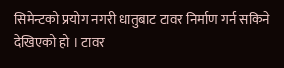सिमेन्टको प्रयोग नगरी धातुबाट टावर निर्माण गर्न सकिने देखिएको हो । टावर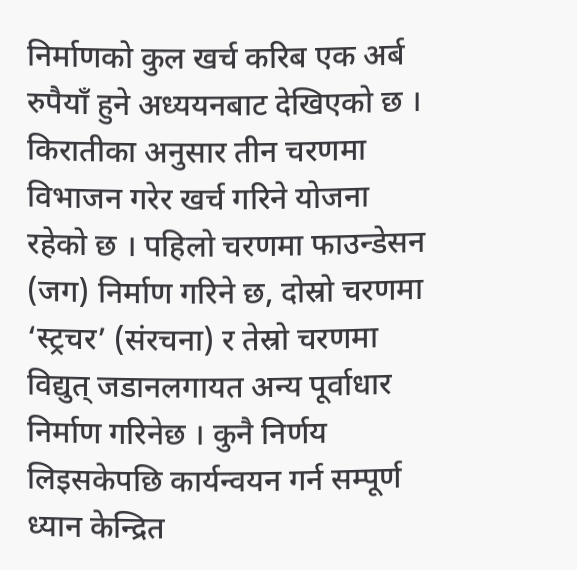निर्माणको कुल खर्च करिब एक अर्ब रुपैयाँ हुने अध्ययनबाट देखिएको छ । किरातीका अनुसार तीन चरणमा विभाजन गरेर खर्च गरिने योजना रहेको छ । पहिलो चरणमा फाउन्डेसन (जग) निर्माण गरिने छ, दोस्रो चरणमा ‘स्ट्रचर’ (संरचना) र तेस्रो चरणमा विद्युत् जडानलगायत अन्य पूर्वाधार निर्माण गरिनेछ । कुनै निर्णय लिइसकेपछि कार्यन्वयन गर्न सम्पूर्ण ध्यान केन्द्रित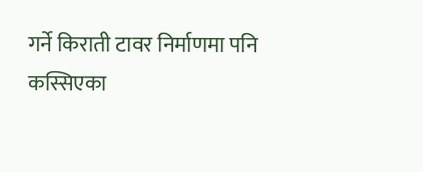गर्ने किराती टावर निर्माणमा पनि कस्सिएका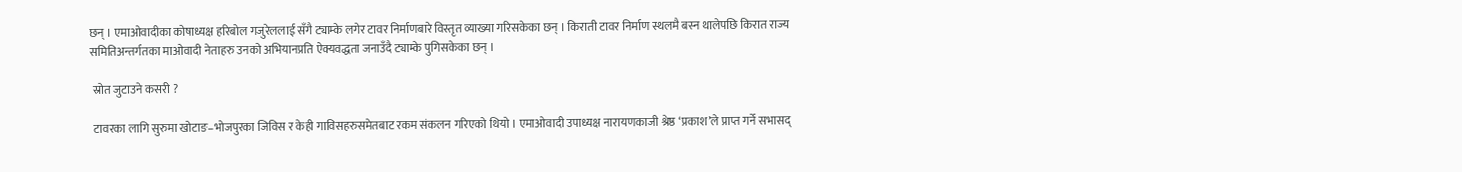छन् । एमाओवादीका कोषाध्यक्ष हरिबोल गजुरेललाई सँगै ट्याम्के लगेर टावर निर्माणबारे विस्तृत व्याख्या गरिसकेका छन् । किराती टावर निर्माण स्थलमै बस्न थालेपछि किरात राज्य समितिअन्तर्गतका माओवादी नेताहरु उनको अभियानप्रति ऐक्यवद्धता जनाउँदै ट्याम्के पुगिसकेका छन् ।

 स्रोत जुटाउने कसरी ?

 टावरका लागि सुरुमा खोटाङ–भोजपुरका जिविस र केही गाविसहरुसमेतबाट रकम संकलन गरिएको थियो । एमाओवादी उपाध्यक्ष नारायणकाजी श्रेष्ठ ‘प्रकाश’ले प्राप्त गर्ने सभासद्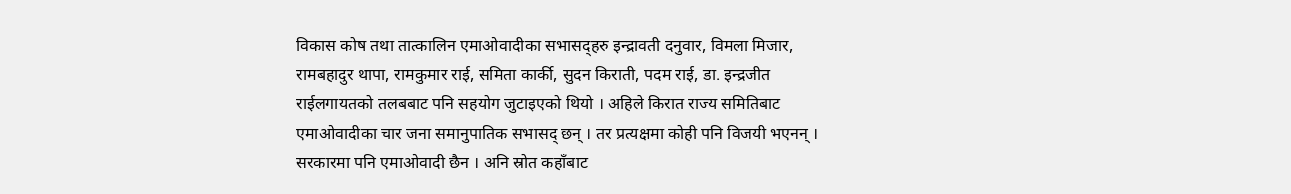विकास कोष तथा तात्कालिन एमाओवादीका सभासद्हरु इन्द्रावती दनुवार, विमला मिजार, रामबहादुर थापा, रामकुमार राई, समिता कार्की, सुदन किराती, पदम राई, डा. इन्द्रजीत राईलगायतको तलबबाट पनि सहयोग जुटाइएको थियो । अहिले किरात राज्य समितिबाट एमाओवादीका चार जना समानुपातिक सभासद् छन् । तर प्रत्यक्षमा कोही पनि विजयी भएनन् । सरकारमा पनि एमाओवादी छैन । अनि स्रोत कहाँबाट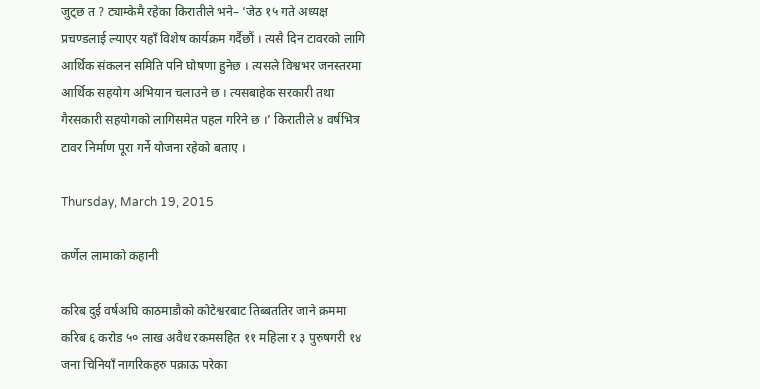जुट्छ त ? ट्याम्केमै रहेका किरातीले भने– ‘जेठ १५ गते अध्यक्ष प्रचण्डलाई ल्याएर यहाँ विशेष कार्यक्रम गर्दैछौं । त्यसै दिन टावरको लागि आर्थिक संकलन समिति पनि घोषणा हुनेछ । त्यसले विश्वभर जनस्तरमा आर्थिक सहयोग अभियान चलाउने छ । त्यसबाहेक सरकारी तथा गैरसकारी सहयोगको लागिसमेत पहल गरिने छ ।’ किरातीले ४ वर्षभित्र टावर निर्माण पूरा गर्ने योजना रहेको बताए ।

Thursday, March 19, 2015

कर्णेल लामाको कहानी

करिब दुई वर्षअघि काठमाडौको कोटेश्वरबाट तिब्बततिर जाने क्रममा करिब ६ करोड ५० लाख अवैध रकमसहित ११ महिला र ३ पुरुषगरी १४ जना चिनियाँ नागरिकहरु पक्राऊ परेका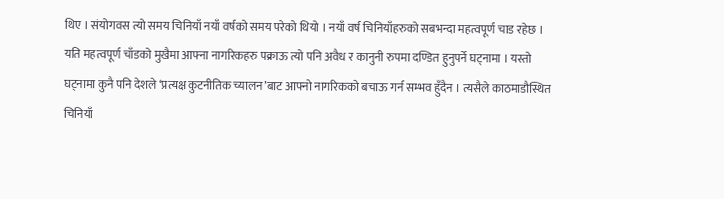थिए । संयोगवस त्यो समय चिनियाँ नयाँ वर्षको समय परेको थियो । नयाँ वर्ष चिनियाँहरुको सबभन्दा महत्वपूर्ण चाड रहेछ । यति महत्वपूर्ण चाँडको मुखैमा आफ्ना नागरिकहरु पक्राऊ त्यो पनि अवैध र कानुनी रुपमा दण्डित हुनुपर्ने घट्नामा । यस्तो घट्नामा कुनै पनि देशले ‘प्रत्यक्ष कुटनीतिक च्यालन’बाट आफ्नो नागरिकको बचाऊ गर्न सम्भव हुँदैन । त्यसैले काठमाडौस्थित चिनियाँ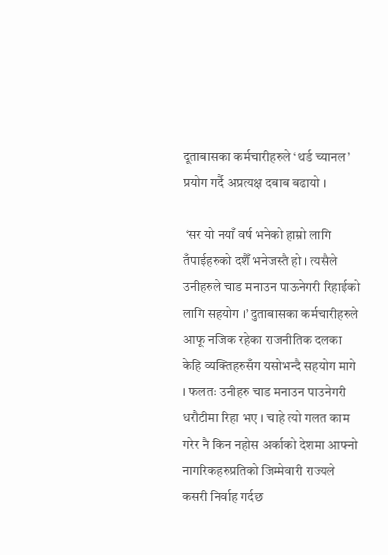दूताबासका कर्मचारीहरुले ‘थर्ड च्यानल’ प्रयोग गर्दै अप्रत्यक्ष दबाब बढायो ।

 ‘सर यो नयाँ वर्ष भनेको हाम्रो लागि तँपाईहरुको दशैँ भनेजस्तै हो । त्यसैले उनीहरुले चाड मनाउन पाऊनेगरी रिहाईको लागि सहयोग ।’ दुताबासका कर्मचारीहरुले आफू नजिक रहेका राजनीतिक दलका केहि व्यक्तिहरुसँग यसोभन्दै सहयोग मागे । फलतः उनीहरु चाड मनाउन पाउनेगरी धरौटीमा रिहा भए । चाहे त्यो गलत काम गरेर नै किन नहोस अर्काको देशमा आफ्नो नागरिकहरुप्रतिको जिम्मेवारी राज्यले कसरी निर्वाह गर्दछ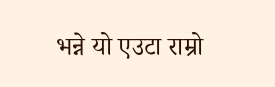भन्ने यो एउटा राम्रो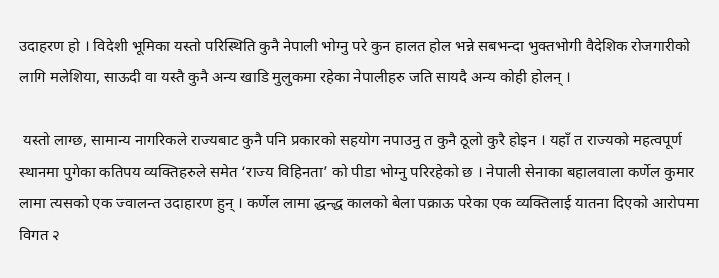उदाहरण हो । विदेशी भूमिका यस्तो परिस्थिति कुनै नेपाली भोग्नु परे कुन हालत होल भन्ने सबभन्दा भुक्तभोगी वैदेशिक रोजगारीको लागि मलेशिया, साऊदी वा यस्तै कुनै अन्य खाडि मुलुकमा रहेका नेपालीहरु जति सायदै अन्य कोही होलन् ।

 यस्तो लाग्छ, सामान्य नागरिकले राज्यबाट कुनै पनि प्रकारको सहयोग नपाउनु त कुनै ठूलो कुरै होइन । यहाँ त राज्यको महत्वपूर्ण स्थानमा पुगेका कतिपय व्यक्तिहरुले समेत ‘राज्य विहिनता’ को पीडा भोग्नु परिरहेको छ । नेपाली सेनाका बहालवाला कर्णेल कुमार लामा त्यसको एक ज्वालन्त उदाहारण हुन् । कर्णेल लामा द्धन्द्ध कालको बेला पक्राऊ परेका एक व्यक्तिलाई यातना दिएको आरोपमा विगत २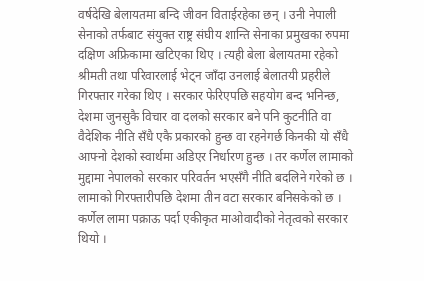वर्षदेखि बेलायतमा बन्दि जीवन विताईरहेका छन् । उनी नेपाली सेनाको तर्फबाट संयुक्त राष्ट्र संघीय शान्ति सेनाका प्रमुखका रुपमा दक्षिण अफ्रिकामा खटिएका थिए । त्यही बेला बेलायतमा रहेको श्रीमती तथा परिवारलाई भेट्न जाँदा उनलाई बेलातयी प्रहरीले गिरफ्तार गरेका थिए । सरकार फेरिएपछि सहयोग बन्द भनिन्छ, देशमा जुनसुकै विचार वा दलको सरकार बने पनि कुटनीति वा वैदेशिक नीति सँधै एकै प्रकारको हुन्छ वा रहनेगर्छ किनकी यो सँधै आफ्नो देशको स्वार्थमा अडिएर निर्धारण हुन्छ । तर कर्णेल लामाको मुद्दामा नेपालको सरकार परिवर्तन भएसँगै नीति बदलिने गरेको छ । लामाको गिरफ्तारीपछि देशमा तीन वटा सरकार बनिसकेको छ । कर्णेल लामा पक्राऊ पर्दा एकीकृत माओवादीको नेतृत्वको सरकार थियो ।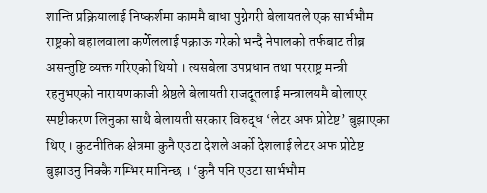शान्ति प्रक्रियालाई निष्कर्शमा काममै बाधा पुग्नेगरी बेलायतले एक सार्भभौम राष्ट्रको बहालवाला कर्णेललाई पक्राऊ गरेको भन्दै नेपालको तर्फबाट तीब्र असन्तुष्टि व्यक्त गरिएको थियो । त्यसबेला उपप्रधान तथा परराष्ट्र मन्त्री रहनुभएको नारायणकाजी श्रेष्ठले बेलायती राजदूतलाई मन्त्रालयमै बोलाएर स्पष्टीकरण लिनुका साथै बेलायती सरकार विरुद्ध ‘लेटर अफ प्रोटेष्ट’ बुझाएका थिए । कुटनीतिक क्षेत्रमा कुनै एउटा देशले अर्को देशलाई लेटर अफ प्रोटेष्ट बुझाउनु निक्कै गम्भिर मानिन्छ । ‘कुनै पनि एउटा सार्भभौम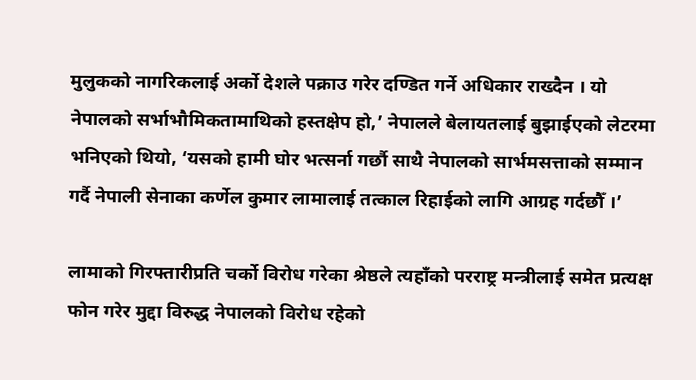मुलुकको नागरिकलाई अर्को देशले पक्राउ गरेर दण्डित गर्ने अधिकार राख्दैन । यो नेपालको सर्भाभौमिकतामाथिको हस्तक्षेप हो,’ नेपालले बेलायतलाई बुझाईएको लेटरमा भनिएको थियो, ‘यसको हामी घोर भत्सर्ना गर्छौ साथै नेपालको सार्भमसत्ताको सम्मान गर्दै नेपाली सेनाका कर्णेल कुमार लामालाई तत्काल रिहाईको लागि आग्रह गर्दछौँ ।’

लामाको गिरफ्तारीप्रति चर्को विरोध गरेका श्रेष्ठले त्यहाँको परराष्ट्र मन्त्रीलाई समेत प्रत्यक्ष फोन गरेर मुद्दा विरुद्ध नेपालको विरोध रहेको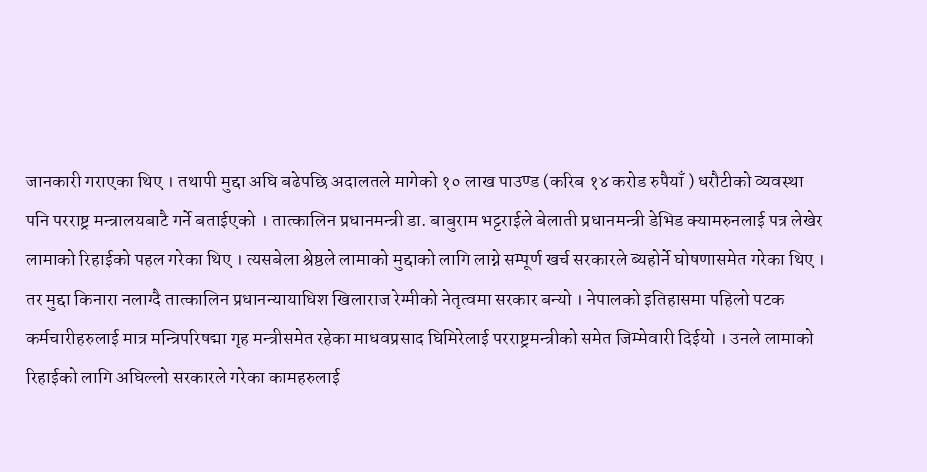जानकारी गराएका थिए । तथापी मुद्दा अघि बढेपछि अदालतले मागेको १० लाख पाउण्ड (करिब १४ करोड रुपैयाँ ) धरौटीको व्यवस्था पनि परराष्ट्र मन्त्रालयबाटै गर्ने बताईएको । तात्कालिन प्रधानमन्त्री डा. बाबुराम भट्टराईले बेलाती प्रधानमन्त्री डेभिड क्यामरुनलाई पत्र लेखेर लामाको रिहाईको पहल गरेका थिए । त्यसबेला श्रेष्ठले लामाको मुद्दाको लागि लाग्ने सम्पूर्ण खर्च सरकारले ब्यहोर्ने घोषणासमेत गरेका थिए । तर मुद्दा किनारा नलाग्दै तात्कालिन प्रधानन्यायाधिश खिलाराज रेग्मीको नेतृत्वमा सरकार बन्यो । नेपालको इतिहासमा पहिलो पटक कर्मचारीहरुलाई मात्र मन्त्रिपरिषद्मा गृह मन्त्रीसमेत रहेका माधवप्रसाद घिमिरेलाई परराष्ट्रमन्त्रीको समेत जिम्मेवारी दिईयो । उनले लामाको रिहाईको लागि अघिल्लो सरकारले गरेका कामहरुलाई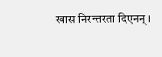खास निरन्तरता दिएनन् ।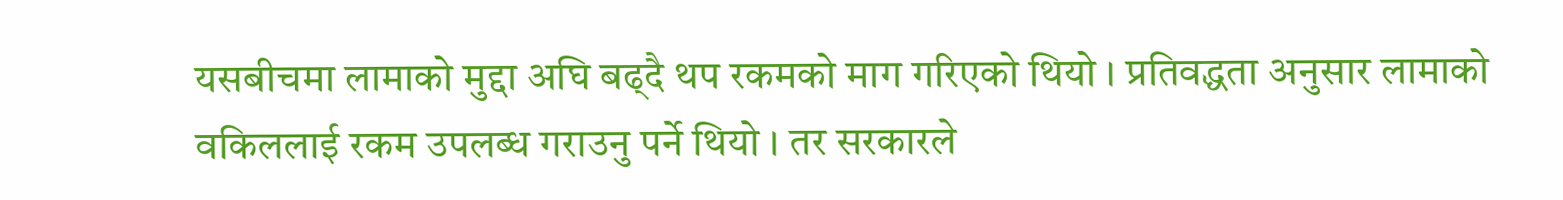यसबीचमा लामाको मुद्दा अघि बढ्दै थप रकमको माग गरिएको थियो । प्रतिवद्धता अनुसार लामाको वकिललाई रकम उपलब्ध गराउनु पर्ने थियो । तर सरकारले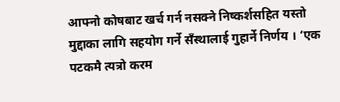आफ्नो कोषबाट खर्च गर्न नसक्ने निष्कर्शसहित यस्तो मुद्दाका लागि सहयोग गर्ने सँस्थालाई गुहार्ने निर्णय । ‘एक पटकमै त्यत्रो करम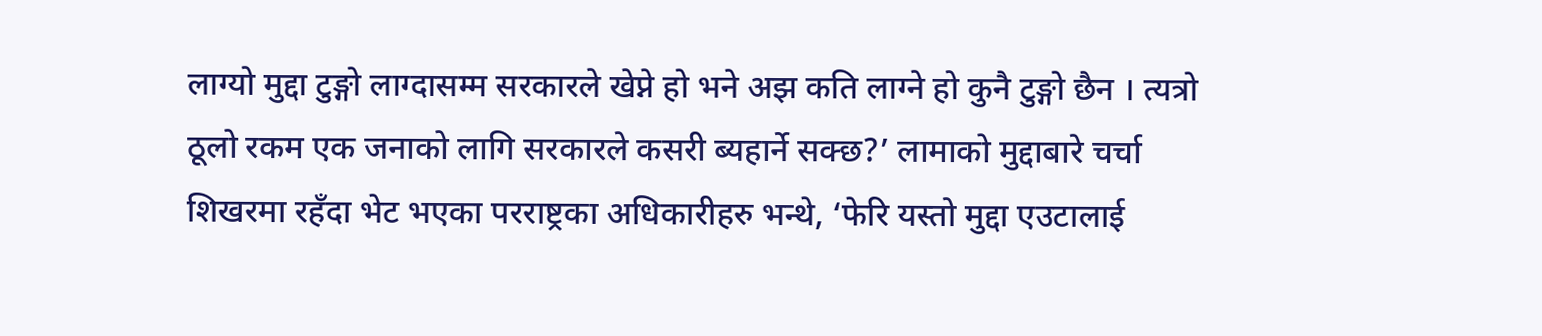लाग्यो मुद्दा टुङ्गो लाग्दासम्म सरकारले खेप्ने हो भने अझ कति लाग्ने हो कुनै टुङ्गो छैन । त्यत्रो ठूलो रकम एक जनाको लागि सरकारले कसरी ब्यहार्ने सक्छ?’ लामाको मुद्दाबारे चर्चा शिखरमा रहँदा भेट भएका परराष्ट्रका अधिकारीहरु भन्थे, ‘फेरि यस्तो मुद्दा एउटालाई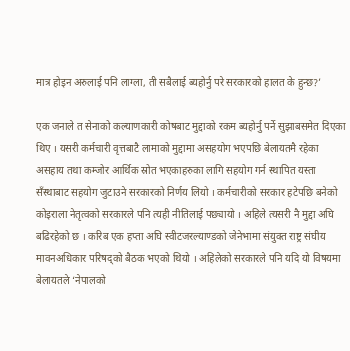मात्र होइन अरुलाई पनि लाग्ला, ती सबैलाई ब्यहोर्नु परे सरकारको हालत के हुन्छ?’

एक जनाले त सेनाको कल्याणकारी कोषबाट मुद्दाको रकम ब्यहोर्नु पर्ने सुझाबसमेत दिएका थिए । यसरी कर्मचारी वृत्तबाटै लामाको मुद्दामा असहयोग भएपछि बेलायतमै रहेका असहाय तथा कम्जोर आर्थिक स्रोत भएकाहरुका लागि सहयोग गर्न स्थापित यस्ता सँस्थाबाट सहयोग जुटाउने सरकारको निर्णय लियो । कर्मचारीको सरकार हटेपछि बनेको कोइराला नेतृत्वको सरकारले पनि त्यही नीतिलाई पछ्यायो । अहिले त्यसरी नै मुद्दा अघि बढिरहेको छ । करिब एक हप्ता अघि स्वीटजरल्याण्डको जेनेभामा संयुक्त राष्ट्र संघीय मावनअधिकार परिषद्को बैठक भएको थियो । अहिलेको सरकारले पनि यदि यो विषयमा बेलायतले ‘नेपालको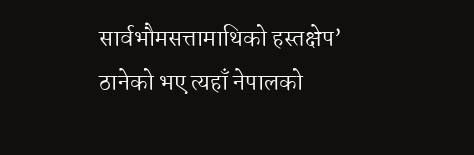सार्वभौमसत्तामाथिको हस्तक्षेप’ ठानेको भए त्यहाँ नेपालको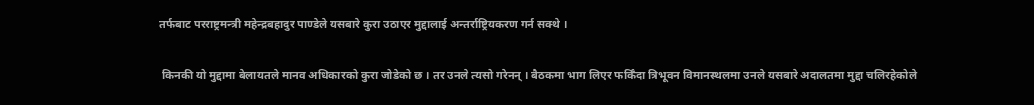तर्फबाट परराष्ट्रमन्त्री महेन्द्रबहादुर पाण्डेले यसबारे कुरा उठाएर मुद्दालाई अन्तर्राष्ट्रियकरण गर्न सक्थे ।

 किनकी यो मुद्दामा बेलायतले मानव अधिकारको कुरा जोडेको छ । तर उनले त्यसो गरेनन् । बैठकमा भाग लिएर फर्किँदा त्रिभूवन विमानस्थलमा उनले यसबारे अदालतमा मुद्दा चलिरहेकोले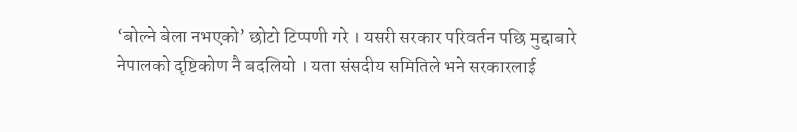‘बोल्ने बेला नभएको’ छोटो टिप्पणी गरे । यसरी सरकार परिवर्तन पछि मुद्दाबारे नेपालको दृष्टिकोण नै बदलियो । यता संसदीय समितिले भने सरकारलाई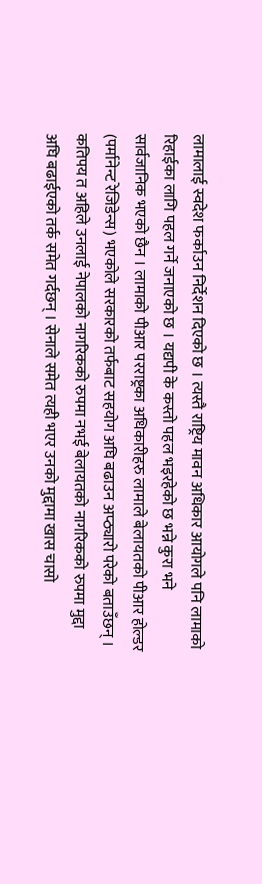लामालाई स्वदेश फर्काउन निर्देशन दिएको छ । त्यस्तै राष्ट्रिय मावन अधिकार आयोगले पनि लामाको रिहाईका लागि पहल गर्ने जनाएको छ । यद्यपी के कस्तो पहल भइरहेको छ भन्ने कुरा भने सार्वजानिक भएको छैन । लामाको पीआर परराष्ट्रका अधिकारीहरु लामाले बेलायतको पीआर होल्डर (पर्मानेन्ट रेजिडेन्स) भएकोले सरकारको तर्फबाट सहयोग अघि बढाउन अप्ठ्यारो परेको बताउँछन् । कतिपय त अहिले उनलाई नेपालको नागरिकको रुपमा नभई बेलायतको नागरिकको रुपमा मुद्दा अघि बढाईएको तर्क समेत गर्दछन् । सेनाले समेत त्यही भएर उनको मुद्दामा खास चासो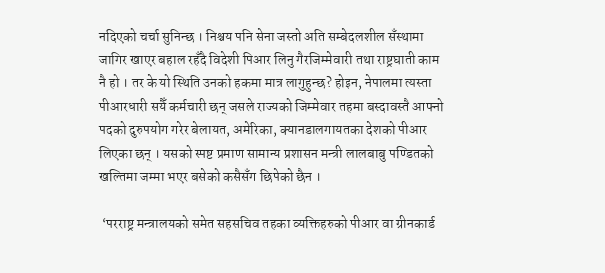नदिएको चर्चा सुनिन्छ । निश्चय पनि सेना जस्तो अति सम्बेदलशील सँस्थामा जागिर खाएर बहाल रहँदै विदेशी पिआर लिनु गैरजिम्मेवारी तथा राष्ट्रघाती काम नै हो । तर के यो स्थिति उनको हकमा मात्र लागुहुन्छ? होइन, नेपालमा त्यस्ता पीआरधारी सयैँ कर्मचारी छन् जसले राज्यको जिम्मेवार तहमा बस्दावस्तै आफ्नो पदको दुरुपयोग गरेर बेलायत, अमेरिका, क्यानडालगायतका देशको पीआर लिएका छन् । यसको स्पष्ट प्रमाण सामान्य प्रशासन मन्त्री लालबाबु पण्डितको खल्तिमा जम्मा भएर बसेको कसैसँग छिपेको छैन ।

 ‘परराष्ट्र मन्त्रालयको समेत सहसचिव तहका व्यक्तिहरुको पीआर वा ग्रीनकार्ड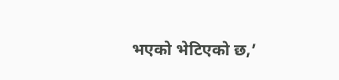भएको भेटिएको छ,’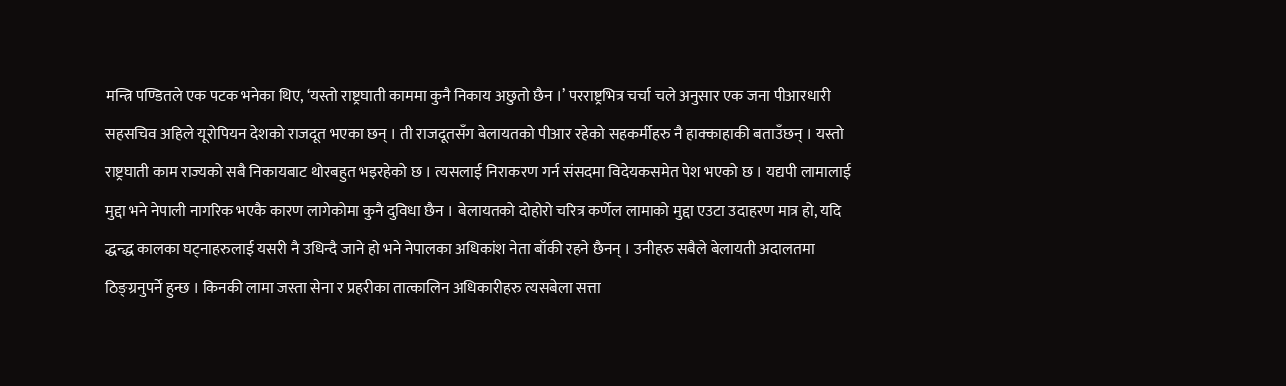मन्त्रि पण्डितले एक पटक भनेका थिए, ‘यस्तो राष्ट्रघाती काममा कुनै निकाय अछुतो छैन ।’ परराष्ट्रभित्र चर्चा चले अनुसार एक जना पीआरधारी सहसचिव अहिले यूरोपियन देशको राजदूत भएका छन् । ती राजदूतसँग बेलायतको पीआर रहेको सहकर्मीहरु नै हाक्काहाकी बताउँछन् । यस्तो राष्ट्रघाती काम राज्यको सबै निकायबाट थोरबहुत भइरहेको छ । त्यसलाई निराकरण गर्न संसदमा विदेयकसमेत पेश भएको छ । यद्यपी लामालाई मुद्दा भने नेपाली नागरिक भएकै कारण लागेकोमा कुनै दुविधा छैन । बेलायतको दोहोरो चरित्र कर्णेल लामाको मुद्दा एउटा उदाहरण मात्र हो, यदि द्धन्द्ध कालका घट्नाहरुलाई यसरी नै उधिन्दै जाने हो भने नेपालका अधिकांश नेता बाँकी रहने छैनन् । उनीहरु सबैले बेलायती अदालतमा ठिङ्ग्रनुपर्ने हुन्छ । किनकी लामा जस्ता सेना र प्रहरीका तात्कालिन अधिकारीहरु त्यसबेला सत्ता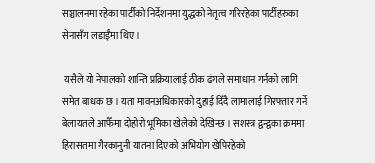सञ्चालनमा रहेका पार्टीको निर्देशनमा युद्धको नेतृत्व गरिरहेका पार्टीहरुका सेनासँग लडाईँमा थिए ।

 यसैले यो नेपालको शान्ति प्रक्रियालाई ठीक ढंगले समाधान गर्नको लागि समेत बाधक छ । यता मावनअधिकारको दुहाई दिँदै लामालाई गिरफ्तार गर्ने बेलायतले आफैँमा दोहोरो भूमिका खेलेको देखिन्छ । सशस्त्र द्वन्द्वका क्रममा हिरासतमा गैरकानुनी यातना दिएको अभियोग खेपिरहेको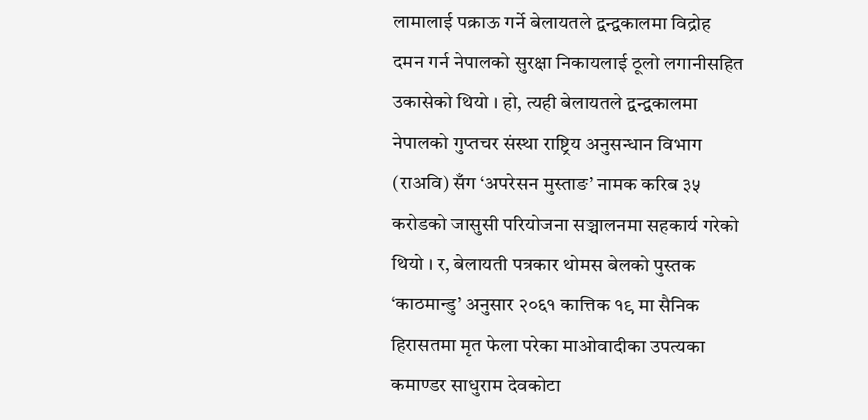लामालाई पक्राऊ गर्ने बेलायतले द्वन्द्वकालमा विद्रोह दमन गर्न नेपालको सुरक्षा निकायलाई ठूलो लगानीसहित उकासेको थियो । हो, त्यही बेलायतले द्वन्द्वकालमा नेपालको गुप्तचर संस्था राष्ट्रिय अनुसन्धान विभाग (राअवि) सँग ‘अपरेसन मुस्ताङ’ नामक करिब ३५ करोडको जासुसी परियोजना सञ्चालनमा सहकार्य गरेको थियो । र, बेलायती पत्रकार थोमस बेलको पुस्तक ‘काठमान्डु’ अनुसार २०६१ कात्तिक १९ मा सैनिक हिरासतमा मृत फेला परेका माओवादीका उपत्यका कमाण्डर साधुराम देवकोटा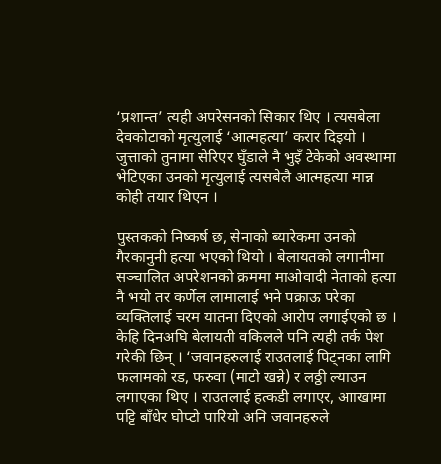‘प्रशान्त’ त्यही अपरेसनको सिकार थिए । त्यसबेला देवकोटाको मृत्युलाई ‘आत्महत्या’ करार दिइयो । जुत्ताको तुनामा सेरिएर घुँडाले नै भुइँ टेकेको अवस्थामा भेटिएका उनको मृत्युलाई त्यसबेलै आत्महत्या मान्न कोही तयार थिएन ।

पुस्तकको निष्कर्ष छ, सेनाको ब्यारेकमा उनको गैरकानुनी हत्या भएको थियो । बेलायतको लगानीमा सञ्चालित अपरेशनको क्रममा माओवादी नेताको हत्या नै भयो तर कर्णेल लामालाई भने पक्राऊ परेका व्यक्तिलाई चरम यातना दिएको आरोप लगाईएको छ । केहि दिनअघि बेलायती वकिलले पनि त्यही तर्क पेश गरेकी छिन् । ‘जवानहरुलाई राउतलाई पिट्नका लागि फलामको रड, फरुवा (माटो खन्ने) र लठ्ठी ल्याउन लगाएका थिए । राउतलाई हत्कडी लगाएर, आाखामा पट्टि बाँधेर घोप्टो पारियो अनि जवानहरुले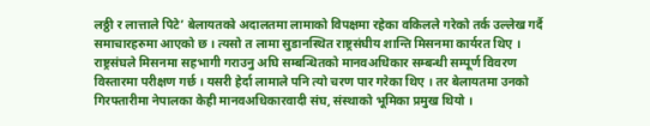लठ्ठी र लात्ताले पिटे’ बेलायतको अदालतमा लामाको विपक्षमा रहेका वकिलले गरेको तर्क उल्लेख गर्दै समाचारहरुमा आएको छ । त्यसो त लामा सुडानस्थित राष्ट्रसंघीय शान्ति मिसनमा कार्यरत थिए । राष्ट्रसंघले मिसनमा सहभागी गराउनु अघि सम्बन्धितको मानवअधिकार सम्बन्धी सम्पूर्ण विवरण विस्तारमा परीक्षण गर्छ । यसरी हेर्दा लामाले पनि त्यो चरण पार गरेका थिए । तर बेलायतमा उनको गिरफ्तारीमा नेपालका केही मानवअधिकारवादी संघ, संस्थाको भूमिका प्रमुख थियो ।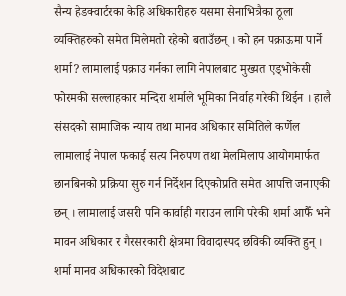सैन्य हेडक्वार्टरका केहि अधिकारीहरु यसमा सेनाभित्रैका ठूला व्यक्तिहरुको समेत मिलेमतो रहेको बताउँछन् । को हन पक्राऊमा पार्ने शर्मा? लामालाई पक्राउ गर्नका लागि नेपालबाट मुख्यत एड्भोकेसी फोरमकी सल्लाहकार मन्दिरा शर्माले भूमिका निर्वाह गरेकी थिईन । हालै संसदको सामाजिक न्याय तथा मानव अधिकार समितिले कर्णेल लामालाई नेपाल फकाई सत्य निरुपण तथा मेलमिलाप आयोगमार्फत छानबिनको प्रक्रिया सुरु गर्न निर्देशन दिएकोप्रति समेत आपत्ति जनाएकी छन् । लामालाई जसरी पनि कार्वाही गराउन लागि परेकी शर्मा आफैँ भने मावन अधिकार र गैरसरकारी क्षेत्रमा विवादास्पद छविकी व्यक्ति हुन् । शर्मा मानव अधिकारको विदेशबाट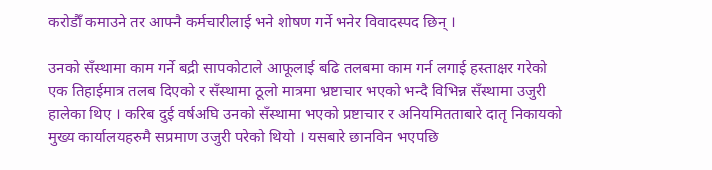करोडौँ कमाउने तर आफ्नै कर्मचारीलाई भने शोषण गर्ने भनेर विवादस्पद छिन् ।

उनको सँस्थामा काम गर्ने बद्री सापकोटाले आफूलाई बढि तलबमा काम गर्न लगाई हस्ताक्षर गरेको एक तिहाईमात्र तलब दिएको र सँस्थामा ठूलो मात्रमा भ्रष्टाचार भएको भन्दै विभिन्न सँस्थामा उजुरी हालेका थिए । करिब दुई वर्षअघि उनको सँस्थामा भएको प्रष्टाचार र अनियमितताबारे दातृ निकायको मुख्य कार्यालयहरुमै सप्रमाण उजुरी परेको थियो । यसबारे छानविन भएपछि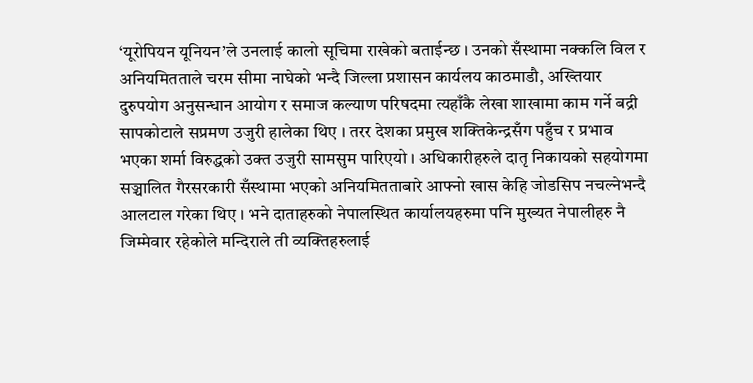‘यूरोपियन यूनियन’ले उनलाई कालो सूचिमा राखेको बताईन्छ । उनको सँस्थामा नक्कलि विल र अनियमितताले चरम सीमा नाघेको भन्दै जिल्ला प्रशासन कार्यलय काठमाडौ, अख्तियार दुरुपयोग अनुसन्धान आयोग र समाज कल्याण परिषदमा त्यहाँकै लेखा शाखामा काम गर्ने बद्री सापकोटाले सप्रमण उजुरी हालेका थिए । तरर देशका प्रमुख शक्तिकेन्द्रसँग पहुँच र प्रभाव भएका शर्मा विरुद्धको उक्त उजुरी सामसुम पारिएयो । अधिकारीहरुले दातृ निकायको सहयोगमा सञ्चालित गैरसरकारी सँस्थामा भएको अनियमितताबारे आफ्नो खास केहि जोडसिप नचल्नेभन्दै आलटाल गरेका थिए । भने दाताहरुको नेपालस्थित कार्यालयहरुमा पनि मुख्यत नेपालीहरु नै जिम्मेवार रहेकोले मन्दिराले ती व्यक्तिहरुलाई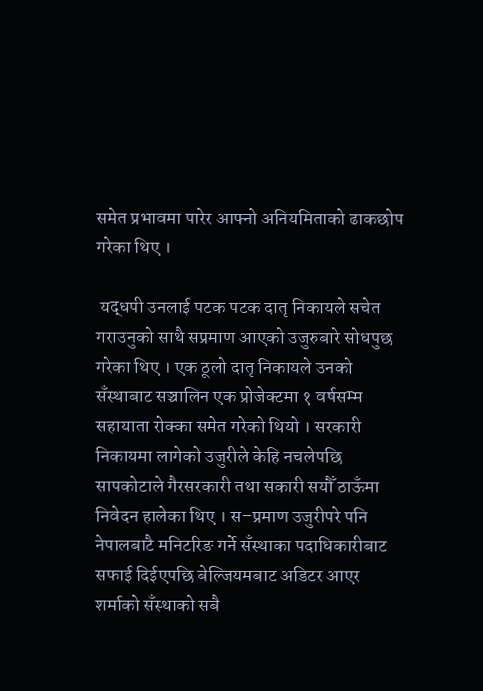समेत प्रभावमा पारेर आफ्नो अनियमिताको ढाकछोप गरेका थिए ।

 यद्धपी उनलाई पटक पटक दातृ निकायले सचेत गराउनुको साथै सप्रमाण आएको उजुरुबारे सोधपुछ गरेका थिए । एक ठूलो दातृ निकायले उनको सँस्थाबाट सञ्चालिन एक प्रोजेक्टमा १ वर्षसम्म सहायाता रोक्का समेत गरेको थियो । सरकारी निकायमा लागेको उजुरीले केहि नचलेपछि सापकोटाले गैरसरकारी तथा सकारी सयौँ ठाऊँमा निवेदन हालेका थिए । स–प्रमाण उजुरीपरे पनि नेपालबाटै मनिटरिङ गर्ने सँस्थाका पदाधिकारीबाट सफाई दिईएपछि बेल्जियमबाट अडिटर आएर शर्माको सँस्थाको सबै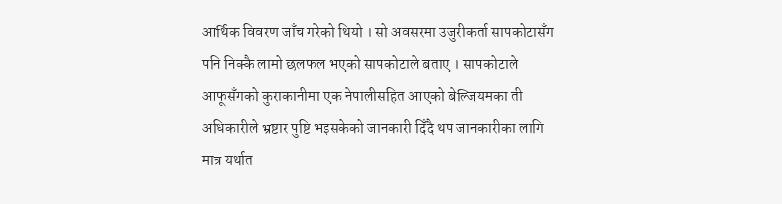आर्थिक विवरण जाँच गरेको थियो । सो अवसरमा उजुरीकर्ता सापकोटासँग पनि निक्कै लामो छलफल भएको सापकोटाले बताए । सापकोटाले आफूसँगको कुराकानीमा एक नेपालीसहित आएको बेल्जियमका ती अधिकारीले भ्रष्टार पुष्टि भइसकेको जानकारी दिँदै थप जानकारीका लागि मात्र यर्थात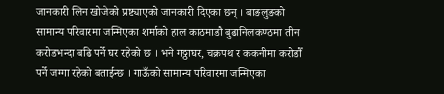जानकारी लिन खोजेको प्रष्ट्याएको जानकारी दिएका छन् । बाङलुङको सामान्य परिवारमा जन्मिएका शर्माको हाल काठमाडौ बुढानिलकण्ठमा तीन करोडभन्दा बढि पर्ने घर रहेको छ । भने गठ्ठाघर, चक्रपथ र ककनीमा करोडौँ पर्ने जग्गा रहेको बताईन्छ । गाऊँको सामान्य परिवारमा जन्मिएका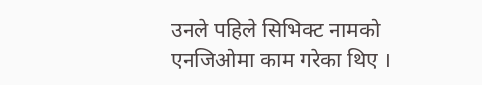उनले पहिले सिभिक्ट नामको एनजिओमा काम गरेका थिए ।